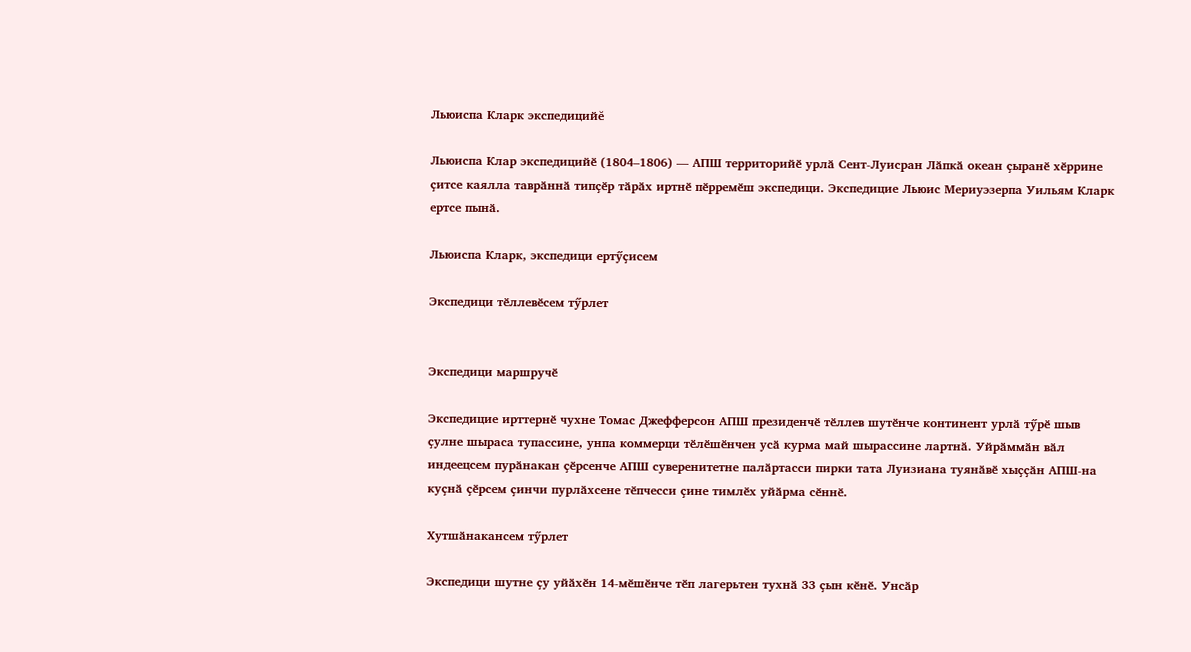Льюиспа Кларк экспедицийĕ

Льюиспа Клар экспедицийӗ (1804–1806) — АПШ территорийӗ урлӑ Сент-Луисран Лӑпкӑ океан ҫыранӗ хӗррине ҫитсе каялла таврӑннӑ типҫӗр тӑрӑх иртнӗ пӗрремӗш экспедици. Экспедицие Льюис Мериуэзерпа Уильям Кларк ертсе пынӑ.

Льюиспа Кларк, экспедици ертӳҫисем

Экспедици тӗллевӗсем тӳрлет


Экспедици маршручӗ

Экспедицие ирттернӗ чухне Томас Джефферсон АПШ президенчӗ тӗллев шутӗнче континент урлӑ тӳрӗ шыв ҫулне шыраса тупассине, унпа коммерци тӗлӗшӗнчен усӑ курма май шырассине лартнӑ. Уйрӑммӑн вӑл индеецсем пурӑнакан ҫӗрсенче АПШ суверенитетне палӑртасси пирки тата Луизиана туянӑвӗ хыҫҫӑн АПШ-на куҫнӑ ҫӗрсем ҫинчи пурлӑхсене тӗпчесси ҫине тимлӗх уйӑрма сӗннӗ.

Хутшӑнакансем тӳрлет

Экспедици шутне ҫу уйӑхӗн 14-мӗшӗнче тӗп лагерьтен тухнӑ 33 ҫын кӗнӗ. Унсӑр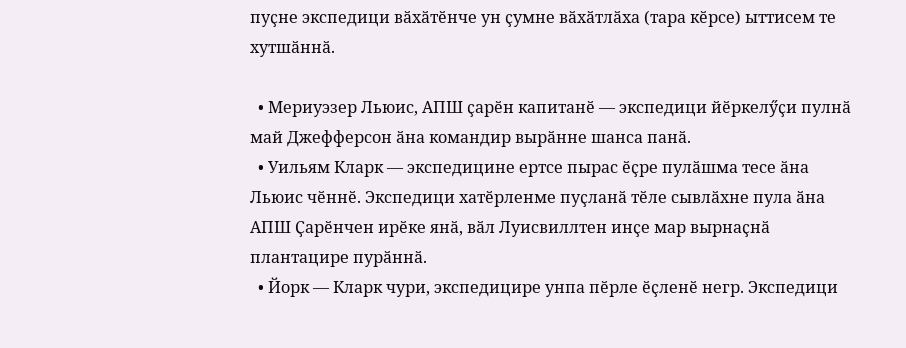пуҫне экспедици вӑхӑтӗнче ун ҫумне вӑхӑтлӑха (тара кӗрсе) ыттисем те хутшӑннӑ.

  • Мериуэзер Льюис, АПШ ҫарӗн капитанӗ — экспедици йӗркелӳҫи пулнӑ май Джефферсон ӑна командир вырӑнне шанса панӑ.
  • Уильям Кларк — экспедицине ертсе пырас ӗҫре пулӑшма тесе ӑна Льюис чӗннӗ. Экспедици хатӗрленме пуҫланӑ тӗле сывлӑхне пула ӑна АПШ Ҫарӗнчен ирӗке янӑ, вӑл Луисвиллтен инҫе мар вырнаҫнӑ плантацире пурӑннӑ.
  • Йорк — Кларк чури, экспедицире унпа пӗрле ӗҫленӗ негр. Экспедици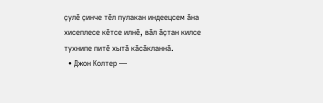ҫулӗ ҫинче тӗл пулакан индеецсем ӑна хисеплесе кӗтсе илнӗ, вӑл ӑҫтан килсе тухнипе питӗ хытӑ кӑсӑкланнӑ.
  • Джон Колтер —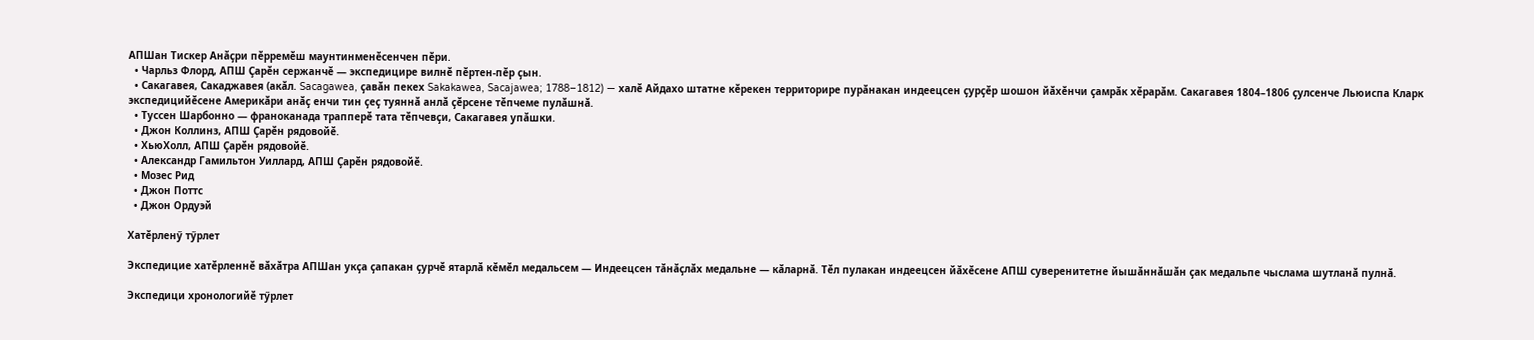АПШан Тискер Анӑҫри пӗрремӗш маунтинменӗсенчен пӗри.
  • Чарльз Флорд, АПШ Ҫарӗн сержанчӗ — экспедицире вилнӗ пӗртен-пӗр ҫын.
  • Сакагавея, Сакаджавея (акӑл. Sacagawea, ҫавӑн пекех Sakakawea, Sacajawea; 1788–1812) — халӗ Айдахо штатне кӗрекен территорире пурӑнакан индеецсен ҫурҫӗр шошон йӑхӗнчи ҫамрӑк хӗрарӑм. Сакагавея 1804–1806 ҫулсенче Льюиспа Кларк экспедицийӗсене Америкӑри анӑҫ енчи тин ҫеҫ туяннӑ анлӑ ҫӗрсене тӗпчеме пулӑшнӑ.
  • Туссен Шарбонно — франоканада трапперӗ тата тӗпчевҫи, Сакагавея упӑшки.
  • Джон Коллинз, АПШ Ҫарӗн рядовойӗ.
  • ХьюХолл, АПШ Ҫарӗн рядовойӗ.
  • Александр Гамильтон Уиллард, АПШ Ҫарӗн рядовойӗ.
  • Мозес Рид
  • Джон Поттс
  • Джон Ордуэй

Хатӗрленӳ тӳрлет

Экспедицие хатӗрленнӗ вӑхӑтра АПШан укҫа ҫапакан ҫурчӗ ятарлӑ кӗмӗл медальсем — Индеецсен тӑнӑҫлӑх медальне — кӑларнӑ. Тӗл пулакан индеецсен йӑхӗсене АПШ суверенитетне йышӑннӑшӑн ҫак медальпе чыслама шутланӑ пулнӑ.

Экспедици хронологийӗ тӳрлет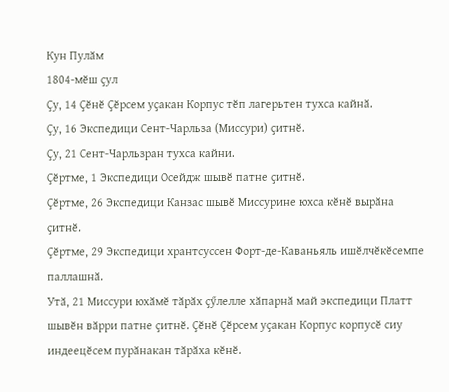Кун Пулӑм
1804-мӗш ҫул
Ҫу, 14 Ҫӗнӗ Ҫӗрсем уҫакан Корпус тӗп лагерьтен тухса кайнӑ.
Ҫу, 16 Экспедици Сент-Чарльза (Миссури) ҫитнӗ.
Ҫу, 21 Сент-Чарльзран тухса кайни.
Ҫӗртме, 1 Экспедици Осейдж шывӗ патне ҫитнӗ.
Ҫӗртме, 26 Экспедици Канзас шывӗ Миссурине юхса кӗнӗ вырӑна ҫитнӗ.
Ҫӗртме, 29 Экспедици хрантсуссен Форт-де-Каваньяль ишӗлчӗкӗсемпе паллашнӑ.
Утӑ, 21 Миссури юхӑмӗ тӑрӑх ҫӳлелле хӑпарнӑ май экспедици Платт шывӗн вӑрри патне ҫитнӗ. Ҫӗнӗ Ҫӗрсем уҫакан Корпус корпусӗ сиу индеецӗсем пурӑнакан тӑрӑха кӗнӗ.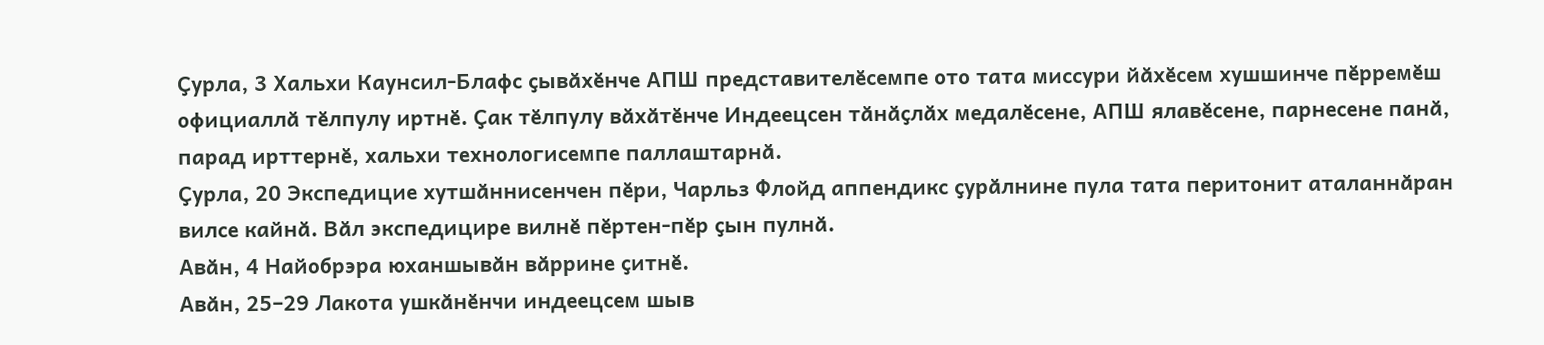Ҫурла, 3 Хальхи Каунсил-Блафс ҫывӑхӗнче АПШ представителӗсемпе ото тата миссури йӑхӗсем хушшинче пӗрремӗш официаллӑ тӗлпулу иртнӗ. Ҫак тӗлпулу вӑхӑтӗнче Индеецсен тӑнӑҫлӑх медалӗсене, АПШ ялавӗсене, парнесене панӑ, парад ирттернӗ, хальхи технологисемпе паллаштарнӑ.
Ҫурла, 20 Экспедицие хутшӑннисенчен пӗри, Чарльз Флойд аппендикс ҫурӑлнине пула тата перитонит аталаннӑран вилсе кайнӑ. Вӑл экспедицире вилнӗ пӗртен-пӗр ҫын пулнӑ.
Авӑн, 4 Найобрэра юханшывӑн вӑррине ҫитнӗ.
Авӑн, 25–29 Лакота ушкӑнӗнчи индеецсем шыв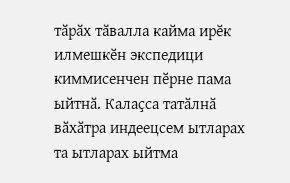тӑрӑх тӑвалла кайма ирӗк илмешкӗн экспедици киммисенчен пӗрне пама ыйтнӑ. Калаҫса татӑлнӑ вӑхӑтра индеецсем ытларах та ытларах ыйтма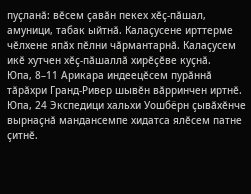пуҫланӑ: вӗсем ҫавӑн пекех хӗҫ-пӑшал, амуници, табак ыйтнӑ. Калаҫусене ирттерме чӗлхене япӑх пӗлни чӑрмантарнӑ. Калаҫусем икӗ хутчен хӗҫ-пӑшаллӑ хирӗҫӗве куҫнӑ.
Юпа, 8–11 Арикара индеецӗсем пурӑннӑ тӑрӑхри Гранд-Ривер шывӗн вӑрринчен иртнӗ.
Юпа, 24 Экспедици хальхи Уошбёрн ҫывӑхӗнче вырнаҫнӑ мандансемпе хидатса ялӗсем патне ҫитнӗ.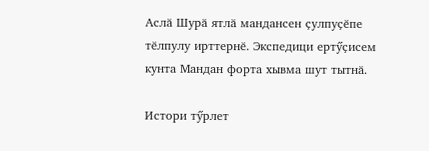Аслӑ Шурӑ ятлӑ мандансен ҫулпуҫӗпе тӗлпулу ирттернӗ. Экспедици ертӳҫисем кунта Мандан форта хывма шут тытнӑ.

Истори тӳрлет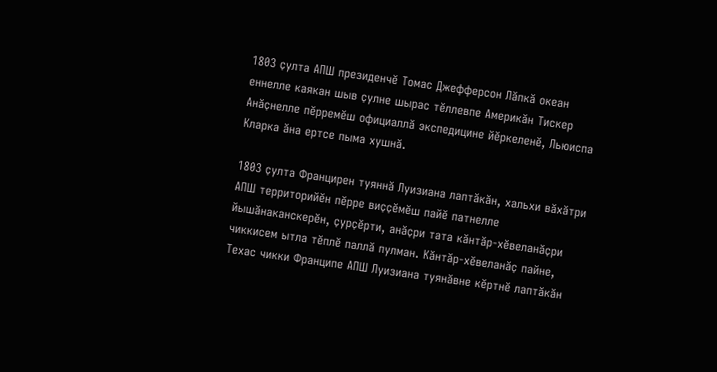1803 ҫулта АПШ президенчӗ Томас Джефферсон Лӑпкӑ океан еннелле каякан шыв ҫулне шырас тӗллевпе Америкӑн Тискер Анӑҫнелле пӗрремӗш официаллӑ экспедицине йӗркеленӗ, Льюиспа Кларка ӑна ертсе пыма хушнӑ.

1803 ҫулта Францирен туяннӑ Луизиана лаптӑкӑн, хальхи вӑхӑтри АПШ территорийӗн пӗрре виҫҫӗмӗш пайӗ патнелле йышӑнаканскерӗн, ҫурҫӗрти, анӑҫри тата кӑнтӑр-хӗвеланӑҫри чиккисем ытла тӗплӗ паллӑ пулман. Кӑнтӑр-хӗвеланӑҫ пайне, Техас чикки Франципе АПШ Луизиана туянӑвне кӗртнӗ лаптӑкӑн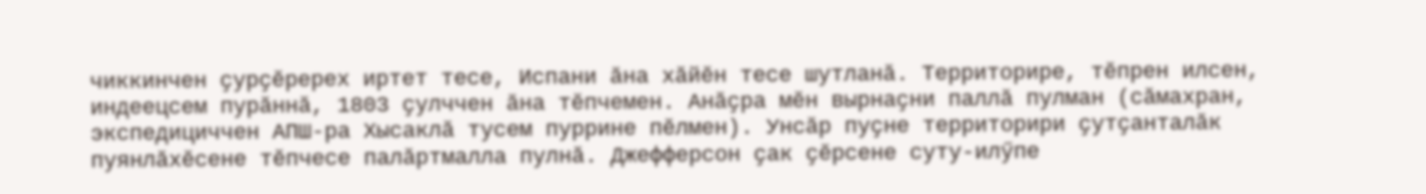чиккинчен ҫурҫӗререх иртет тесе, Испани ӑна хӑйӗн тесе шутланӑ. Территорире, тӗпрен илсен, индеецсем пурӑннӑ, 1803 ҫулччен ӑна тӗпчемен. Анӑҫра мӗн вырнаҫни паллӑ пулман (сӑмахран, экспедициччен АПШ-ра Хысаклӑ тусем пуррине пӗлмен). Унсӑр пуҫне территорири ҫутҫанталӑк пуянлӑхӗсене тӗпчесе палӑртмалла пулнӑ. Джефферсон ҫак ҫӗрсене суту-илӳпе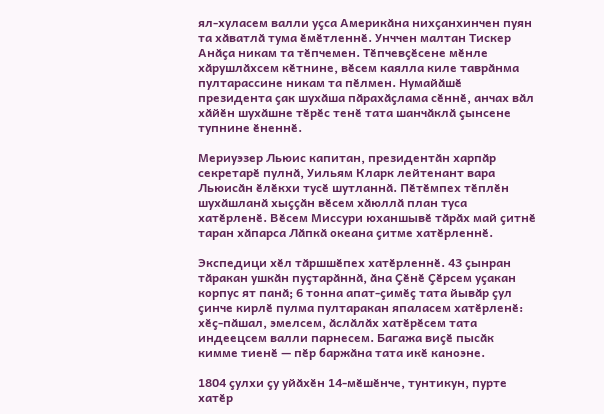ял-хуласем валли уҫса Америкӑна нихҫанхинчен пуян та хӑватлӑ тума ӗмӗтленнӗ. Унччен малтан Тискер Анӑҫа никам та тӗпчемен. Тӗпчевҫӗсене мӗнле хӑрушлӑхсем кӗтнине, вӗсем каялла киле таврӑнма пултарассине никам та пӗлмен. Нумайӑшӗ президента ҫак шухӑша пӑрахӑҫлама сӗннӗ, анчах вӑл хӑйӗн шухӑшне тӗрӗс тенӗ тата шанчӑклӑ ҫынсене тупнине ӗненнӗ.

Мериуэзер Льюис капитан, президентӑн харпӑр секретарӗ пулнӑ, Уильям Кларк лейтенант вара Льюисӑн ӗлӗкхи тусӗ шутланнӑ. Пӗтӗмпех тӗплӗн шухӑшланӑ хыҫҫӑн вӗсем хӑюллӑ план туса хатӗрленӗ. Вӗсем Миссури юханшывӗ тӑрӑх май ҫитнӗ таран хӑпарса Лӑпкӑ океана ҫитме хатӗрленнӗ.

Экспедици хӗл тӑршшӗпех хатӗрленнӗ. 43 ҫынран тӑракан ушкӑн пуҫтарӑннӑ, ӑна Ҫӗнӗ Ҫӗрсем уҫакан корпус ят панӑ; 6 тонна апат-ҫимӗҫ тата йывӑр ҫул ҫинче кирлӗ пулма пултаракан япаласем хатӗрленӗ: хӗҫ-пӑшал, эмелсем, ӑслӑлӑх хатӗрӗсем тата индеецсем валли парнесем. Багажа виҫӗ пысӑк кимме тиенӗ — пӗр баржӑна тата икӗ каноэне.

1804 ҫулхи ҫу уйӑхӗн 14-мӗшӗнче, тунтикун, пурте хатӗр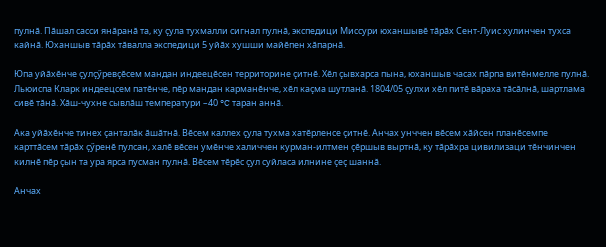пулнӑ. Пӑшал сасси янӑранӑ та, ку ҫула тухмалли сигнал пулнӑ, экспедици Миссури юханшывӗ тӑрӑх Сент-Луис хулинчен тухса кайнӑ. Юханшыв тӑрӑх тӑвалла экспедици 5 уйӑх хушши майӗпен хӑпарнӑ.

Юпа уйӑхӗнче ҫулҫӳревҫӗсем мандан индеецӗсен территорине ҫитнӗ. Хӗл ҫывхарса пына, юханшыв часах пӑрпа витӗнмелле пулнӑ. Льюиспа Кларк индеецсем патӗнче, пӗр мандан карманӗнче, хӗл каҫма шутланӑ. 1804/05 ҫулхи хӗл питӗ вӑраха тӑсӑлнӑ, шартлама сивӗ тӑнӑ. Хӑш-чухне сывлӑш температури –40 °C таран аннӑ.

Ака уйӑхӗнче тинех ҫанталӑк ӑшӑтнӑ. Вӗсем каллех ҫула тухма хатӗрленсе ҫитнӗ. Анчах унччен вӗсем хӑйсен планӗсемпе карттӑсем тӑрӑх ҫӳренӗ пулсан, халӗ вӗсен умӗнче халиччен курман-илтмен ҫӗршыв выртнӑ, ку тӑрӑхра цивилизаци тӗнчинчен килнӗ пӗр ҫын та ура ярса пусман пулнӑ. Вӗсем тӗрӗс ҫул суйласа илнине ҫеҫ шаннӑ.

Анчах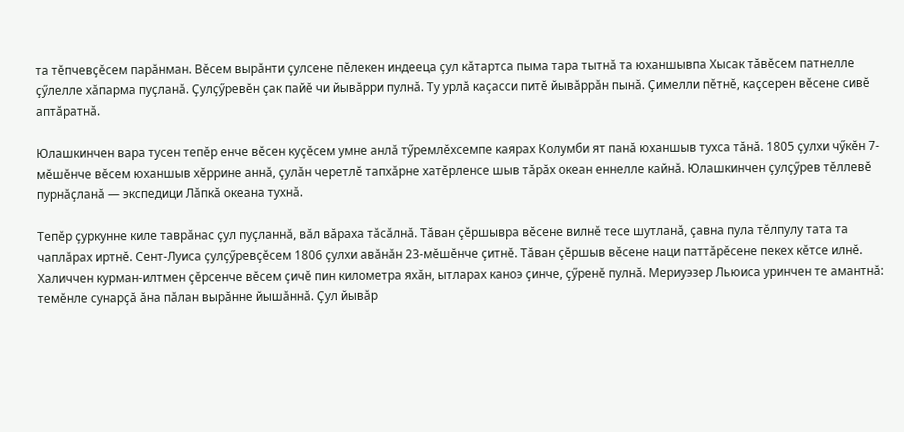та тӗпчевҫӗсем парӑнман. Вӗсем вырӑнти ҫулсене пӗлекен индееца ҫул кӑтартса пыма тара тытнӑ та юханшывпа Хысак тӑвӗсем патнелле ҫӳлелле хӑпарма пуҫланӑ. Ҫулҫӳревӗн ҫак пайӗ чи йывӑрри пулнӑ. Ту урлӑ каҫасси питӗ йывӑррӑн пынӑ. Ҫимелли пӗтнӗ, каҫсерен вӗсене сивӗ аптӑратнӑ.

Юлашкинчен вара тусен тепӗр енче вӗсен куҫӗсем умне анлӑ тӳремлӗхсемпе каярах Колумби ят панӑ юханшыв тухса тӑнӑ. 1805 ҫулхи чӳкӗн 7-мӗшӗнче вӗсем юханшыв хӗррине аннӑ, ҫулӑн черетлӗ тапхӑрне хатӗрленсе шыв тӑрӑх океан еннелле кайнӑ. Юлашкинчен ҫулҫӳрев тӗллевӗ пурнӑҫланӑ — экспедици Лӑпкӑ океана тухнӑ.

Тепӗр ҫуркунне киле таврӑнас ҫул пуҫланнӑ, вӑл вӑраха тӑсӑлнӑ. Тӑван ҫӗршывра вӗсене вилнӗ тесе шутланӑ, ҫавна пула тӗлпулу тата та чаплӑрах иртнӗ. Сент-Луиса ҫулҫӳревҫӗсем 1806 ҫулхи авӑнӑн 23-мӗшӗнче ҫитнӗ. Тӑван ҫӗршыв вӗсене наци паттӑрӗсене пекех кӗтсе илнӗ. Халиччен курман-илтмен ҫӗрсенче вӗсем ҫичӗ пин километра яхӑн, ытларах каноэ ҫинче, ҫӳренӗ пулнӑ. Мериуэзер Льюиса уринчен те амантнӑ: темӗнле сунарҫӑ ӑна пӑлан вырӑнне йышӑннӑ. Ҫул йывӑр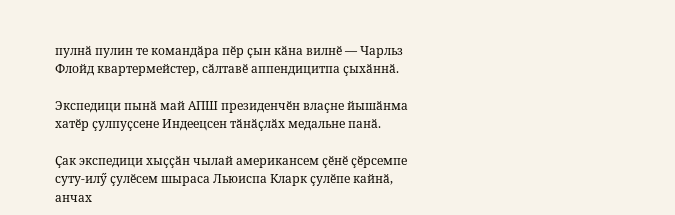пулнӑ пулин те командӑра пӗр ҫын кӑна вилнӗ — Чарльз Флойд квартермейстер, сӑлтавӗ аппендицитпа ҫыхӑннӑ.

Экспедици пынӑ май АПШ президенчӗн влаҫне йышӑнма хатӗр ҫулпуҫсене Индеецсен тӑнӑҫлӑх медальне панӑ.

Ҫак экспедици хыҫҫӑн чылай американсем ҫӗнӗ ҫӗрсемпе суту-илӳ ҫулӗсем шыраса Льюиспа Кларк ҫулӗпе кайнӑ, анчах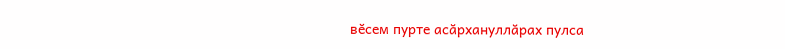вӗсем пурте асӑрхануллӑрах пулса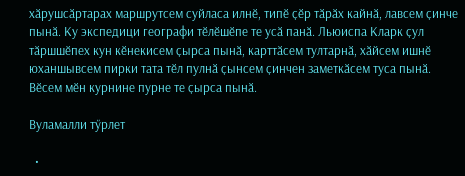хӑрушсӑртарах маршрутсем суйласа илнӗ, типӗ ҫӗр тӑрӑх кайнӑ, лавсем ҫинче пынӑ. Ку экспедици географи тӗлӗшӗпе те усӑ панӑ. Льюиспа Кларк ҫул тӑршшӗпех кун кӗнекисем ҫырса пынӑ, карттӑсем тултарнӑ, хӑйсем ишнӗ юханшывсем пирки тата тӗл пулнӑ ҫынсем ҫинчен заметкӑсем туса пынӑ. Вӗсем мӗн курнине пурне те ҫырса пынӑ.

Вуламалли тӳрлет

  •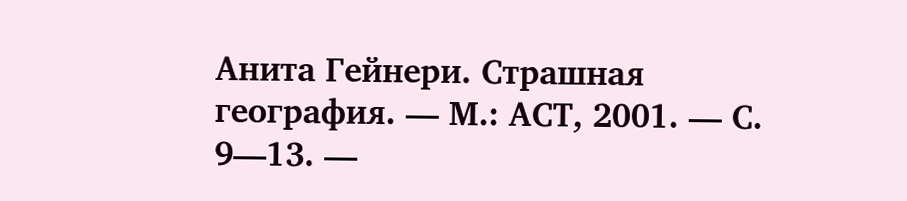Анита Гейнери. Страшная география. — М.: АСТ, 2001. — С. 9—13. —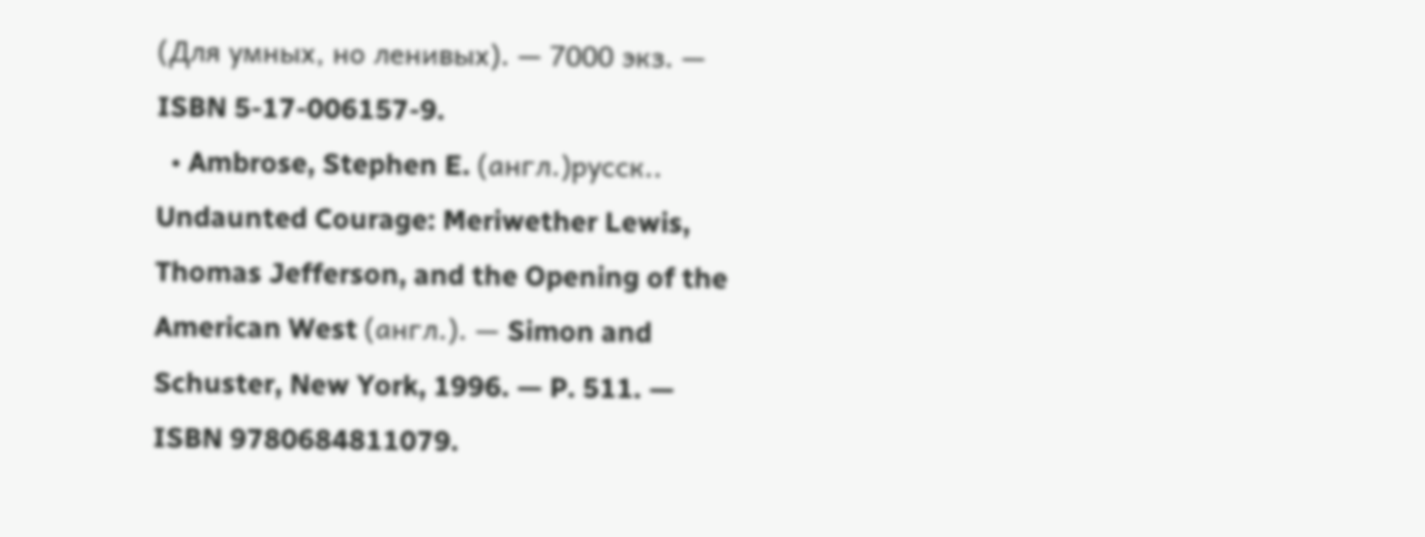(Для умных, но ленивых). — 7000 экз. — ISBN 5-17-006157-9.
  • Ambrose, Stephen E. (англ.)русск.. Undaunted Courage: Meriwether Lewis, Thomas Jefferson, and the Opening of the American West (англ.). — Simon and Schuster, New York, 1996. — P. 511. — ISBN 9780684811079.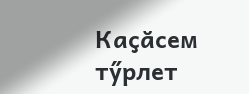Каҫӑсем тӳрлет